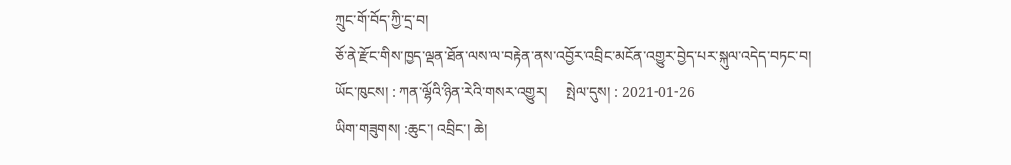ཀྲུང་གོ་བོད་ཀྱི་དྲ་བ།
ཅོ་ནེ་རྫོང་གིས་ཁྱད་ལྡན་ཐོན་ལས་ལ་བརྟེན་ནས་འབྱོར་འབྲིང་མངོན་འགྱུར་བྱེད་པར་སྐུལ་འདེད་བཏང་བ།
ཡོང་ཁུངས། : ཀན་ལྷོའི་ཉིན་རེའི་གསར་འགྱུར།     སྤེལ་དུས། : 2021-01-26
ཡིག་གཟུགས། :ཆུང་། འབྲིང་། ཆེ།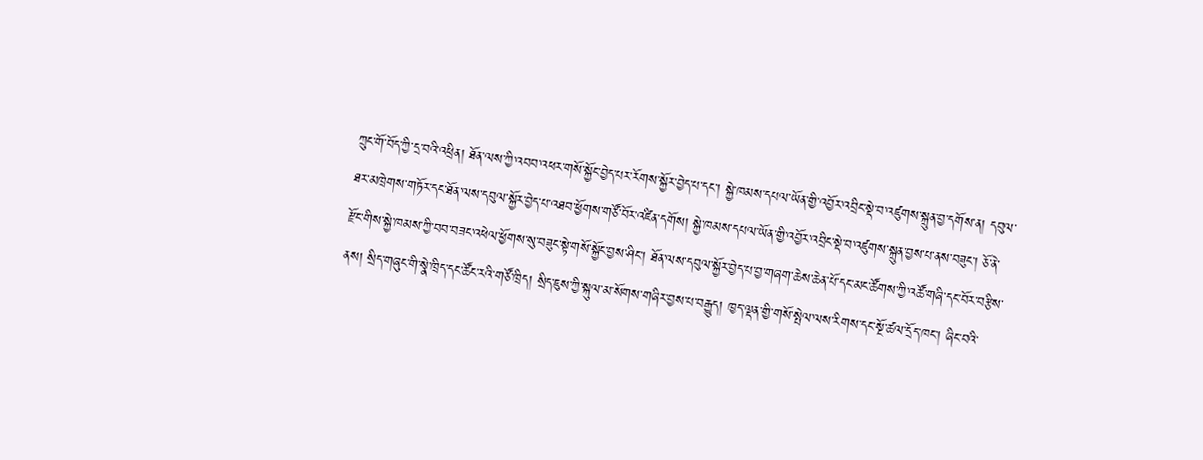ཀྲུང་གོ་བོད་ཀྱི་དྲ་བའི་འཕྲིན། ཐོན་ལས་ཀྱི་འབབ་འཕར་གསོ་སྐྱོང་བྱེད་པར་རོགས་སྐྱོར་བྱེད་པ་དང་། སྐྱེ་ཁམས་དཔལ་ཡོན་གྱི་འབྱོར་འབྲིང་སྡེ་བ་འཛུགས་སྐྲུན་བྱ་དགོས་ན། དབུལ་ཐར་མཁྲེགས་གཏོར་དང་ཐོན་ལས་དབུལ་སྐྱོར་བྱེད་པ་འཐབ་ཕྱོགས་གཙོ་བོར་འཛིན་དགོས། སྐྱེ་ཁམས་དཔལ་ཡོན་གྱི་འབྱོར་འབྲིང་སྡེ་བ་འཛུགས་སྐྲུན་བྱས་པ་ནས་བཟུང་། ཅོ་ནེ་རྫོང་གིས་སྐྱེ་ཁམས་ཀྱི་བབ་བཟང་འཕེལ་ཕྱོགས་སུ་བཟུང་སྟེ་གསོ་སྐྱོང་བྱས་ཤིང་། ཐོན་ལས་དབུལ་སྐྱོར་བྱེད་པ་བྱ་གཞག་ཆེས་ཆེན་པོ་དང་མང་ཚོགས་ཀྱི་འཚོ་གཞི་དང་བོར་བརྩིས་ནས། སྲིད་གཞུང་གི་སྣེ་ཁྲིད་དང་ཚོང་རའི་གཙོ་ཁྲིད། སྲིད་ཇུས་ཀྱི་སྐུལ་མ་སོགས་གཞིར་བྱས་པ་བརྒྱུད། ཁྱད་ལྡན་གྱི་གསོ་སྤེལ་ལས་རིགས་དང་སྔོ་ཚལ་དྲོད་ཁང་། ཞིང་བའི་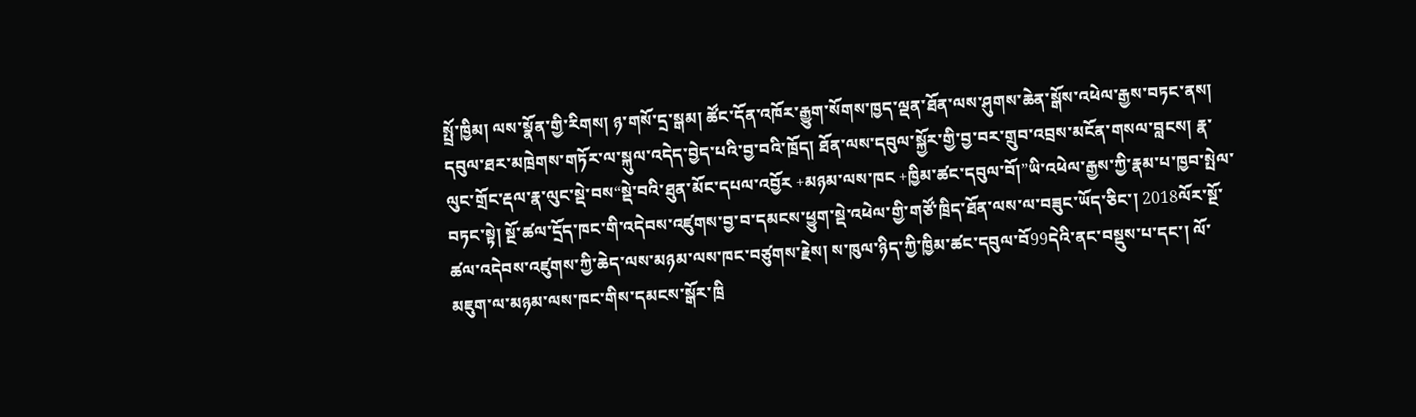སྤྲོ་ཁྱིམ། ལས་སྣོན་གྱི་རིགས། ཉ་གསོ་དྲ་སྒམ། ཚོང་དོན་འཁོར་རྒྱུག་སོགས་ཁྱད་ལྡན་ཐོན་ལས་ཤུགས་ཆེན་སྒོས་འཕེལ་རྒྱས་བཏང་ནས། དབུལ་ཐར་མཁྲེགས་གཏོར་ལ་སྐུལ་འདེད་བྱེད་པའི་བྱ་བའི་ཁྲོད། ཐོན་ལས་དབུལ་སྐྱོར་གྱི་བྱ་བར་གྲུབ་འབྲས་མངོན་གསལ་བླངས། རྣ་ལུང་གྲོང་རྡལ་རྣ་ལུང་སྡེ་བས“སྡེ་བའི་ཐུན་མོང་དཔལ་འབྱོར +མཉམ་ལས་ཁང +ཁྱིམ་ཚང་དབུལ་བོ།”ཡི་འཕེལ་རྒྱས་ཀྱི་རྣམ་པ་ཁྱབ་སྤེལ་བཏང་སྟེ། སྔོ་ཚལ་དྲོད་ཁང་གི་འདེབས་འཛུགས་བྱ་བ་དམངས་ཕྱུག་སྡེ་འཕེལ་གྱི་གཙོ་ཁྲིད་ཐོན་ལས་ལ་བཟུང་ཡོད་ཅིང་། 2018ལོར་སྔོ་ཚལ་འདེབས་འཛུགས་ཀྱི་ཆེད་ལས་མཉམ་ལས་ཁང་བཙུགས་རྗེས། ས་ཁུལ་ཉིད་ཀྱི་ཁྱིམ་ཚང་དབུལ་བོ99དེའི་ནང་བསྡུས་པ་དང་། ལོ་མཇུག་ལ་མཉམ་ལས་ཁང་གིས་དམངས་སྒོར་ཁྲི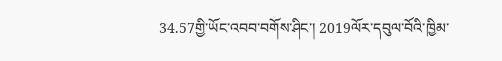34.57གྱི་ཡོང་འབབ་བགོས་ཤིང་། 2019ལོར་དབུལ་བོའི་ཁྱིམ་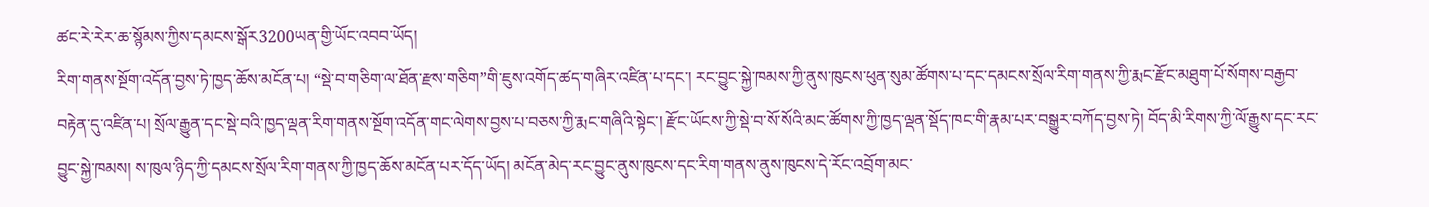ཚང་རེ་རེར་ཆ་སྙོམས་ཀྱིས་དམངས་སྒོར3200ཡན་གྱི་ཡོང་འབབ་ཡོད།
རིག་གནས་སྔོག་འདོན་བྱས་ཏེ་ཁྱད་ཆོས་མངོན་པ། “སྡེ་བ་གཅིག་ལ་ཐོན་རྫས་གཅིག”གི་ཇུས་འགོད་ཚད་གཞིར་འཛིན་པ་དང་། རང་བྱུང་སྐྱེ་ཁམས་ཀྱི་ནུས་ཁུངས་ཕུན་སུམ་ཚོགས་པ་དང་དམངས་སྲོལ་རིག་གནས་ཀྱི་རྨང་རྫོང་མཐུག་པོ་སོགས་བརྒྱབ་བརྟེན་དུ་འཛིན་པ། སྲོལ་རྒྱུན་དང་སྡེ་བའི་ཁྱད་ལྡན་རིག་གནས་སྔོག་འདོན་གང་ལེགས་བྱས་པ་བཅས་ཀྱི་རྨང་གཞིའི་སྟེང་། རྫོང་ཡོངས་ཀྱི་སྡེ་བ་སོ་སོའི་མང་ཚོགས་ཀྱི་ཁྱད་ལྡན་སྡོད་ཁང་གི་རྣམ་པར་བསྒྱུར་བཀོད་བྱས་ཏེ། བོད་མི་རིགས་ཀྱི་ལོ་རྒྱུས་དང་རང་བྱུང་སྐྱེ་ཁམས། ས་ཁུལ་ཉིད་ཀྱི་དམངས་སྲོལ་རིག་གནས་ཀྱི་ཁྱད་ཆོས་མངོན་པར་དོད་ཡོད། མངོན་མེད་རང་བྱུང་ནུས་ཁུངས་དང་རིག་གནས་ནུས་ཁུངས་དེ་རོང་འབྲོག་མང་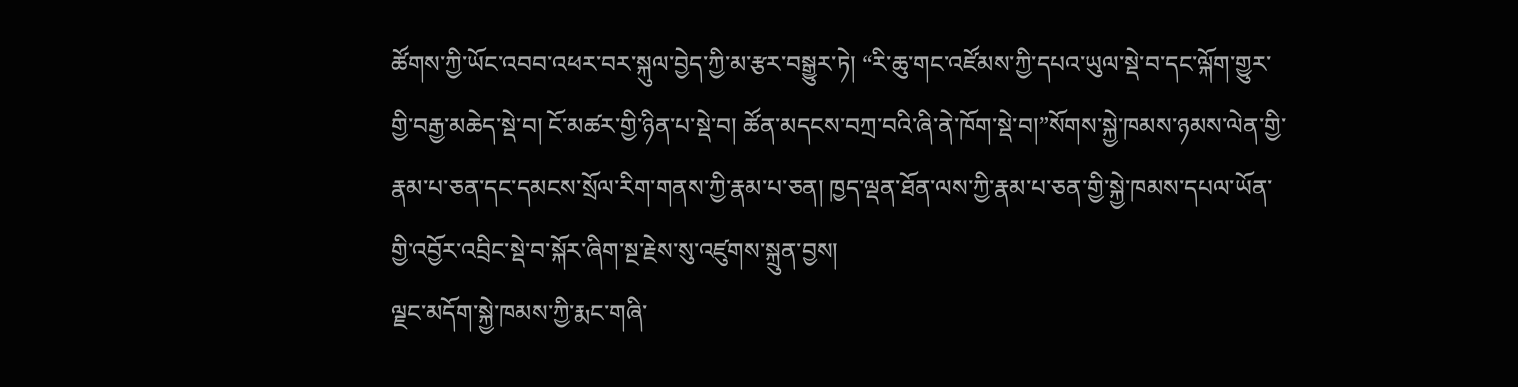ཚོགས་ཀྱི་ཡོང་འབབ་འཕར་བར་སྐུལ་བྱེད་ཀྱི་མ་རྩར་བསྒྱུར་ཏེ། “རི་ཆུ་གང་འཛོམས་ཀྱི་དཔའ་ཡུལ་སྡེ་བ་དང་ལྐོག་གྱུར་གྱི་བརྒྱ་མཆེད་སྡེ་བ། ངོ་མཚར་གྱི་ཉིན་པ་སྡེ་བ། ཚོན་མདངས་བཀྲ་བའི་ཞི་ནེ་ཁོག་སྡེ་བ།”སོགས་སྐྱེ་ཁམས་ཉམས་ལེན་གྱི་རྣམ་པ་ཅན་དང་དམངས་སྲོལ་རིག་གནས་ཀྱི་རྣམ་པ་ཅན། ཁྱད་ལྡན་ཐོན་ལས་ཀྱི་རྣམ་པ་ཅན་གྱི་སྐྱེ་ཁམས་དཔལ་ཡོན་གྱི་འབྱོར་འབྲིང་སྡེ་བ་སྐོར་ཞིག་སྔ་རྗེས་སུ་འཛུགས་སྐྲུན་བྱས།
ལྗང་མདོག་སྐྱེ་ཁམས་ཀྱི་རྨང་གཞི་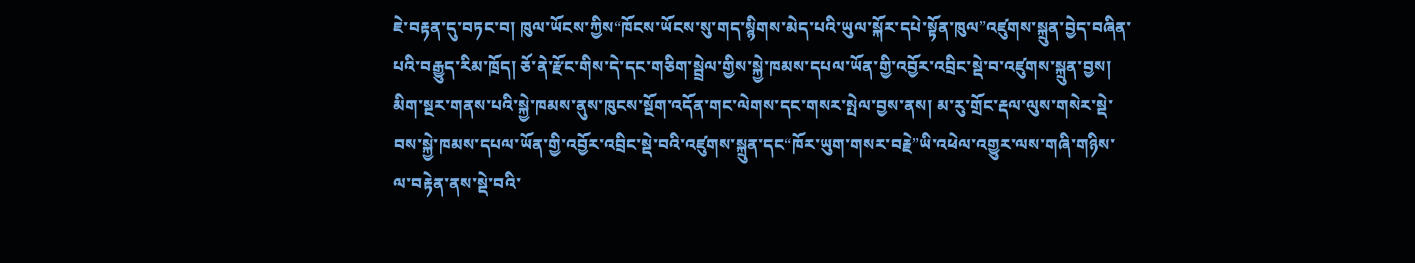ཇེ་བརྟན་དུ་བཏང་བ། ཁུལ་ཡོངས་ཀྱིས“ཁོངས་ཡོངས་སུ་གད་སྙིགས་མེད་པའི་ཡུལ་སྐོར་དཔེ་སྟོན་ཁུལ”འཛུགས་སྐྲུན་བྱེད་བཞིན་པའི་བརྒྱུད་རིམ་ཁྲོད། ཅོ་ནེ་རྫོང་གིས་དེ་དང་གཅིག་སྦྲེལ་གྱིས་སྐྱེ་ཁམས་དཔལ་ཡོན་གྱི་འབྱོར་འབྲིང་སྡེ་བ་འཛུགས་སྐྲུན་བྱས། མིག་སྔར་གནས་པའི་སྐྱེ་ཁམས་ནུས་ཁུངས་སྔོག་འདོན་གང་ལེགས་དང་གསར་སྤེལ་བྱས་ནས། མ་རུ་གྲོང་རྡལ་ལུས་གསེར་སྡེ་བས་སྐྱེ་ཁམས་དཔལ་ཡོན་གྱི་འབྱོར་འབྲིང་སྡེ་བའི་འཛུགས་སྐྲུན་དང“ཁོར་ཡུག་གསར་བརྗེ”ཡི་འཕེལ་འགྱུར་ལས་གཞི་གཉིས་ལ་བརྟེན་ནས་སྡེ་བའི་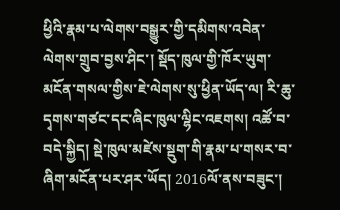ཕྱིའི་རྣམ་པ་ལེགས་བསྒྱུར་གྱི་དམིགས་འབེན་ལེགས་གྲུབ་བྱས་ཤིང་། སྡོད་ཁུལ་གྱི་ཁོར་ཡུག་མངོན་གསལ་གྱིས་ཇེ་ལེགས་སུ་ཕྱིན་ཡོད་ལ། རི་ཆུ་དྭགས་གཙང་དང་ཞིང་ཁུལ་ལྷིང་འཇགས། འཚོ་བ་བདེ་སྐྱིད། སྡེ་ཁུལ་མཛེས་སྡུག་གི་རྣམ་པ་གསར་བ་ཞིག་མངོན་པར་ཤར་ཡོད། 2016ལོ་ནས་བཟུང་།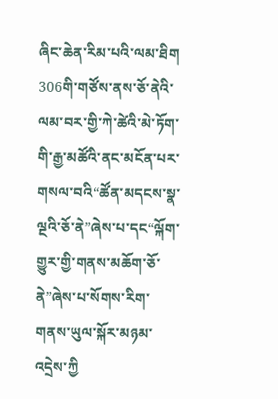ཞིང་ཆེན་རིམ་པའི་ལམ་ཐིག 306གི་གཙོས་ནས་ཅོ་ནེའི་ལམ་བར་གྱི་ཀེ་ཚེའི་མེ་ཏོག་གི་རྒྱ་མཚོའི་ནང་མངོན་པར་གསལ་བའི“ཚོན་མདངས་སྣ་ལྔའི་ཅོ་ནེ”ཞེས་པ་དང“ལྐོག་གྱུར་གྱི་གནས་མཆོག་ཅོ་ནེ”ཞེས་པ་སོགས་རིག་གནས་ཡུལ་སྐོར་མཉམ་འདྲེས་ཀྱི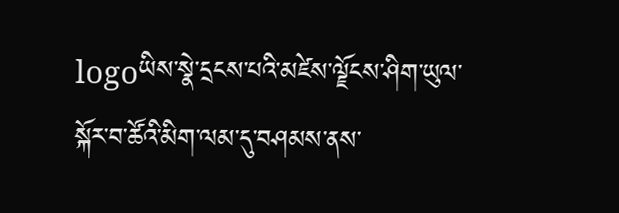logoཡིས་སྣེ་དྲངས་པའི་མཛེས་ལྗོངས་ཤིག་ཡུལ་སྐོར་བ་ཚོའི་མིག་ལམ་དུ་བཤམས་ནས་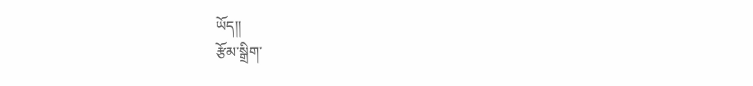ཡོད།།
རྩོམ་སྒྲིག་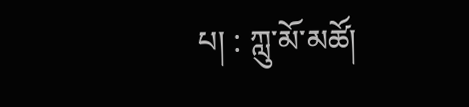པ། : ཀླུ་མོ་མཚོ།